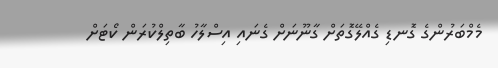މެމްބަރުންގެ ގޮނޑި ގެއްލޭގޮތަށް ގާނޫނަށް ގެނައި އިސްލާހު ބާތިލްކުރަން ކޯޓަށް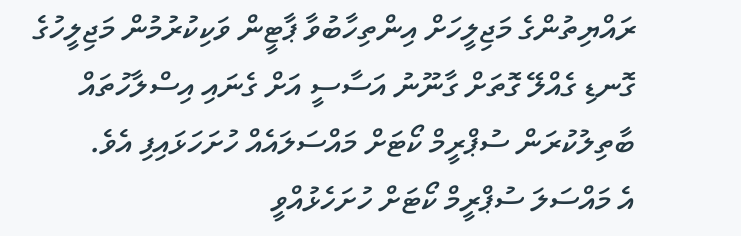ރައްޔިތުންގެ މަޖިލީހަށް އިންތިހާބުވާ ޕާޓީން ވަކިކުރުމުން މަޖިލީހުގެ ގޮނޑި ގެއްލޭ ގޮތަށް ގާނޫނު އަސާސީ އަށް ގެނައި އިސްލާހުތައް ބާތިލުކުރަން ސުޕްރީމް ކޯޓަށް މައްސަލައެއް ހުށަހަޅައިފި އެވެ.
އެ މައްސަލަ ސުޕްރީމް ކޯޓަށް ހުށަހެޅުއްވީ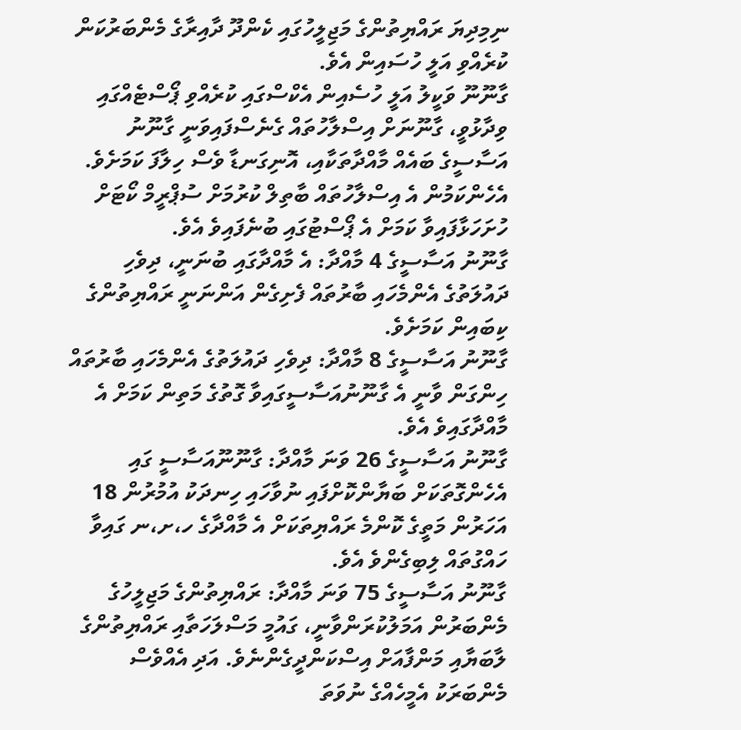ނިމިދިޔަ ރައްޔިތުންގެ މަޖިލީހުގައި ކެންދޫ ދާއިރާގެ މެންބަރުކަން ކުރެއްވި އަލީ ހުސައިން އެވެ.
ގާނޫނޫ ވަކީލު އަލީ ހުސެއިން އެކްސްގައި ކުރެއްވި ޕޯސްޓެއްގައި ވިދާޅުވީ، ގާނޫނަށް އިސްލާހުތައް ގެނެސްފައިވަނީ ގާނޫނު އަސާސީގެ ބައެއް މާއްދާތަކާއި، އޮނިގަނޑާ ވެސް ހިލާފަ ކަމަށެވެ. އެހެންކަމުން އެ އިސްލާހުތައް ބާތިލް ކުރުމަށް ސުޕްރީމް ކޯޓަށް ހުށަހަޅާފައިވާ ކަމަށް އެ ޕޯސްޓުގައި ބުނެފައިވެ އެވެ.
ގާނޫނު އަސާސީގެ 4 މާއްދާ: އެ މާއްދާގައި ބުނަނީ، ދިވެހި ދައުލަތުގެ އެންމެހައި ބާރުތައް ފެށިގެން އަންނަނީ ރައްޔިތުންގެ ކިބައިން ކަމަށެވެ.
ގާނޫނު އަސާސީގެ 8 މާއްދާ: ދިވެހި ދައުލަތުގެ އެންމެހައި ބާރުތައް ހިންގަން ވާނީ އެ ގާނޫނުއަސާސީގައިވާ ގޮތުގެ މަތިން ކަމަށް އެ މާއްދާގައިވެ އެވެ.
ގާނޫނު އަސާސީގެ 26 ވަނަ މާއްދާ: ގާނޫނޫއަސާސީ ގައި އެހެންގޮތަކަށް ބަޔާންކޮށްފައި ނުވާހައި ހިނދަކު އުމުރުން 18 އަހަރުން މަތީގެ ކޮންމެ ރައްޔިތަކަށް އެ މާއްދާގެ ހ،ށ،ނ ގައިވާ ހައްގުތައް ލިބިގެންވެ އެވެ.
ގާނޫނު އަސާސީގެ 75 ވަނަ މާއްދާ: ރައްޔިތުންގެ މަޖިލީހުގެ މެންބަރުން އަމަލުކުރަންވާނީ، ގައުމީ މަސްލަހަތާއި ރައްޔިތުންގެ ލާބަޔާއި މަންފާއަށް އިސްކަންދީގެންނެވެ. އަދި އެއްވެސް މެންބަރަކު އެމީހެއްގެ ނުވަތަ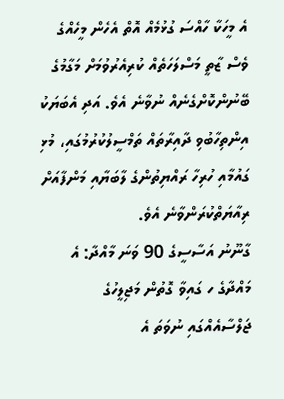އެ މީހަކާ ހާއްސަ ގުޅުމެއް އޮތް އެހެން މީހެއްގެ ވެސް ޒާތީ މަސްލަހަތެއް ކުރިއެރުވުމަށް މަގާމުގެ ބޭނުންކޮށްގެނެއް ނުވާނެ އެވެ. އަދި އެބަޔަކު އިންތިހާބުވި ދާއިރާތައް ތަމްސީލުކުރުމުގައި، މުޅި ގައުމާއި ހުރިހާ ރައްޔިތުންގެ ލާބަޔާއި މަންފާއަށް ރިއާޔަތްކުރަންވާނެ އެވެ.
ގާނޫނު އަސާސީގެ 90 ވަނަ މާއްދާ: އެ މައްދާގެ ހ ގައިވާ ގޮތުން މަޖިލީހުގެ ޖަލްސާއެއްގައި ނުވަތަ އެ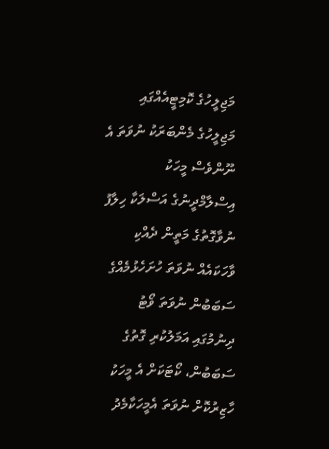މަޖިލީހުގެ ކޮމިޓީއެއްގައި މަޖިލީހުގެ މެންބަރަކު ނުވަތަ އެ ނޫންވެސް މީހަކު އިސްލާމްދީނުގެ އަސްލަކާ ހިލާފު ނުވާގޮތުގެ މަތީން ދެއްކި ވާހަކައެއް ނުވަތަ ހުށަހެޅުމެއްގެ ސަބަބުން ނުވަތަ ވޯޓު ދިނުމުގައި އަމަލުކުރި ގޮތުގެ ސަބަބުން، ކޯޓަކަށް އެ މީހަކު ހާޒިރުކޮށް ނުވަތަ އެމީހަކާމެދު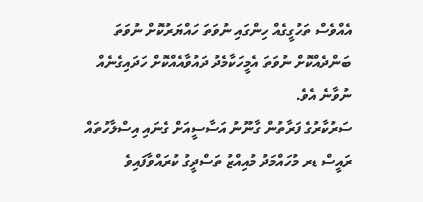އެއްވެސް ތަހުގީގެއް ހިންގައި ނުވަތަ ހައްޔަރުކޮށް ނުވަތަ ބަންދެއްކޮށް ނުވަތަ އެމީހަކާމެދު ދައުވާއެއްކޮށް ހަދައިގެނެއް ނުވާނެ އެވެ.
ސަރުކާރުގެ ފަރާތުން ގާނޫނު އަސާސީއަށް ގެނައި އިސްލާހުތައް ރައީސް ޑރ މުހައްމަދު މުއިއްޒު ތަސްދީގު ކުރައްވާފައިވެ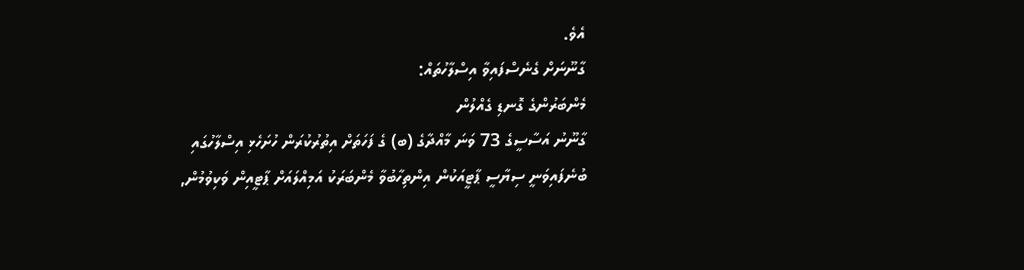އެވެ.
ގާނޫނަށް ގެނެސްފައިވާ އިސްލާހުތައް:
މެންބަރުންގެ ގޮނޑި ގެއްލުން
ގާނޫނު އަސާސީގެ 73 ވަނަ މާއްދާގެ (ބ) ގެ ފަހަތަށް އިތުރުކުރަން ހުށަހެޅި އިސްލާހުގައި ބުނެފައިވަނީ ސިޔާސީ ޕާޓީއަކުން އިންތިހާބުވާ މެންބަރަކު އަމިއްލައަށް ޕާޓީއިން ވަކިވުމުން,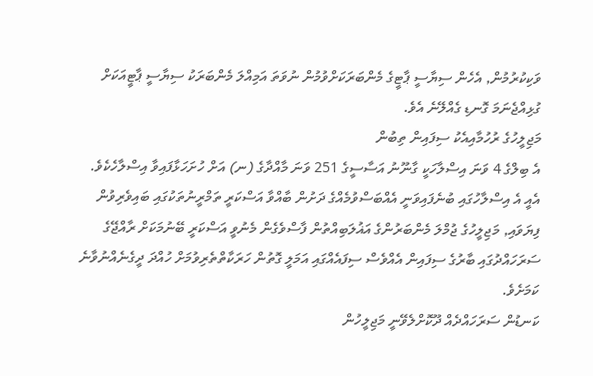ވަކިކުރުމުން, އެހެން ސިޔާސީ ޕާޓީގެ މެންބަރަކަށްވުމުން ނުވަތަ އަމިއްލަ މެންބަރަކު ސިޔާސީ ޕާޓީއަކަށް ގުޅިއްޖެނަމަ ގޮނޑި ގެއްލޭނެ އެވެ.
މަޖިލީހުގެ ރުހުމާއިއެކު ސިފައިން ތިބުން
އެ ބިލްގެ 4 ވަނަ އިސްލާހަކީ ގާނޫނު އަސާސީގެ 251 ވަނަ މާއްދާގެ (ނ) އަށް ހުށަހަޅާފައިވާ އިސްލާހެކެވެ. އެއީ އެ އިސްލާހުގައި ބުނެފައިވަނީ އެއްބަސްވުމެއްގެ ދަށުން ބާއްވާ އަސްކަރީ ތަމްރީނުތަކުގައި ބައިވެރިވުން ފިޔަވައި, މަޖިލީހުގެ ޖުމްލަ މެންބަރުންގެ އަޣުލަބިއްތުން ފާސްވެގެން މެނުވީ އަސްކަރީ ބޭނުމަކަށް ރާއްޖޭގެ ސަރަހައްދުގައި ބާރުގެ ސިފައިން އެއްވެސް ސިފައެއްގައި އަމަލީ ގޮތުން ހަރަކާތްތެރިވުމަށް ހުއްދަ ދީގެނެއްނުވާނެ ކަމަށެވެ.
ކަނޑުން ސަރަހައްދެއް ދޫކޮށްލެވޭނީ މަޖިލީހުން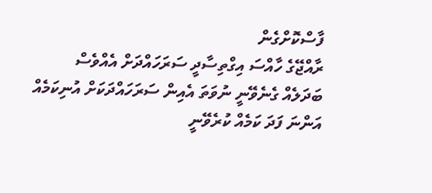ފާސްކޮށްގެން
ރާއްޖޭގެ ހާއްސަ އިގްތިސާދީ ސަރަހައްދަށް އެއްވެސް ބަދަލެއް ގެނެވޭނީ ނުވަތަ އެއިން ސަރަހައްދަކަށް އުނިކަމެއް އަންނަ ފަދަ ކަމެއް ކުރެވޭނީ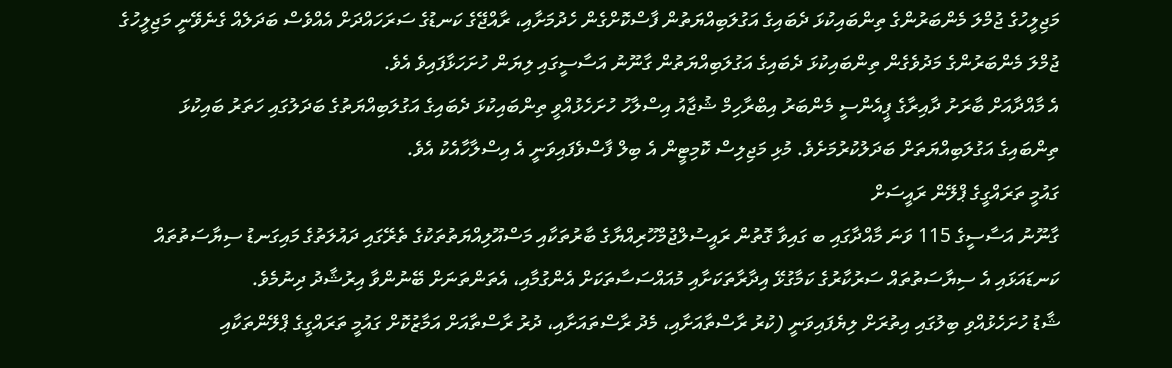މަޖިލީހުގެ ޖުމްލަ މެންބަރުންގެ ތިންބައިކުޅަ ދެބައިގެ އަގުލަބިއްޔަތުން ފާސްކޮށްގެން ހެދުމަށާއި، ރާއްޖޭގެ ކަނޑުގެ ސަރަހައްދަށް އެއްވެސް ބަދަލެއް ގެނެވޭނީ މަޖިލީހުގެ ޖުމްލަ މެންބަރުންގެ މަދުވެގެން ތިންބައިކުޅަ ދެބައިގެ އަގުލަބިއްޔަތުން ގާނޫނު އަސާސީގައި ލިޔަން ހުށަހަޅާފައިވެ އެވެ.
އެ މާއްދާއަށް ބާރަށު ދާއިރާގެ ޕީއެންސީ މެންބަރު އިބްރާހިމް ޝުޖާއު އިސްލާހު ހުށަހެޅުއްވީ ތިންބައިކުޅަ ދެބައިގެ އަގުލަބިއްޔަތުގެ ބަދަލުގައި ހަތަރު ބައިކުޅަ ތިންބައިގެ އަގުލަބިއްޔަތަށް ބަދަލުކުރުމަށެވެ. މުޅި މަޖިލިސް ކޮމިޓީން އެ ބިލް ފާސްވެފައިވަނީ އެ އިސްލާހާއެކު އެވެ.
ގައުމީ ތަރައްގީގެ ޕްލޭން ރައީސަށް
ގާނޫނު އަސާސީގެ 115 ވަނަ މާއްދާގައި ބ ގައިވާ ގޮތުން ރައީސުލްޖުމްހޫރިއްޔާގެ ބާރުތަކާއި މަސްއޫލިއްޔަތުތަކުގެ ތެރޭގައި ދައުލަތުގެ މައިގަނޑު ސިޔާސަތުތައް ކަނޑައަޅައި އެ ސިޔާސަތުތައް ސަރުކާރުގެ ކަމާގުޅޭ އިދާރާތަކަށާއި މުއައްސަސާތަކަށް އެންގުމާއި، އެތަންތަނަށް ބޭނުންވާ އިރުޝާދު ދިނުމެވެ.
ޝާޑު ހުށަހެޅުއްވި ބިލުގައި އިތުރަށް ލިޔެފައިވަނީ (ކުރު ރާސްތާއަށާއި، މެދު ރާސްތައަށާއި، ދުރު ރާސްތާއަށް އަމާޒުކޮށް ގައުމީ ތަރައްގީގެ ޕްލޭންތަކާއި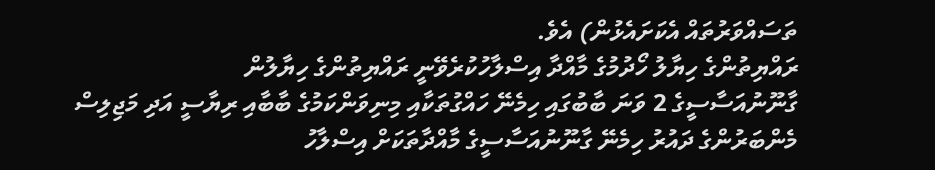ތަސައްވަރުތައް އެކަށައެޅުން) އެވެ.
ރައްޔިތުންގެ ހިޔާލު ހޯދުމުގެ މާއްދާ އިސްލާހުކުރެވޭނީ ރައްޔިތުންގެ ހިޔާލުން
ގާނޫނުއަސާސީގެ 2 ވަނަ ބާބުގައި ހިމެނޭ ހައްގުތަކާއި މިނިވަންކަމުގެ ބާބާއި ރިޔާސީ އަދި މަޖިލިސް މެންބަރުންގެ ދައުރު ހިމެނޭ ގާނޫނުއަސާސީގެ މާއްދާތަކަށް އިސްލާހު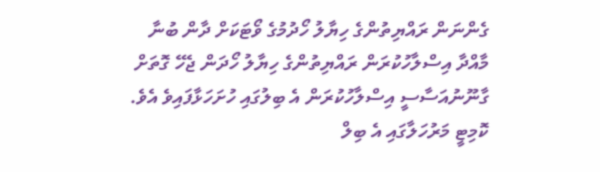ގެންނަން ރައްޔިތުންގެ ހިޔާލު ހޯދުމުގެ ވޯޓަކަށް ދާން ބުނާ މާއްދާ އިސްލާހުކުރަން ރައްޔިތުންގެ ހިޔާލު ހޯދަން ޖެހޭ ގޮތަށް ގާނޫނުއަސާސީ އިސްލާހުކުރަން އެ ބިލުގައި ހުށަހަޅާފައިވެ އެވެ.
ކޮމިޓީ މަރުހަލާގައި އެ ބިލް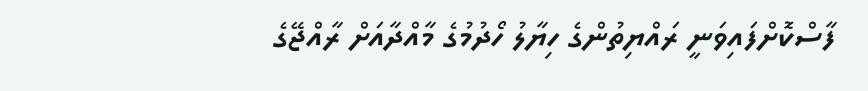ފާސްކޮށްފައިވަނީ ރައްޔިތުންގެ ހިޔާލު ހޯދުމުގެ މާއްދާއަށް ރާއްޖޭގެ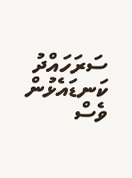ސަރަހައްދު ކަނޑައެޅުން ވެސް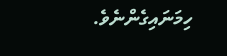ހިމަނައިގެންނެވެ.